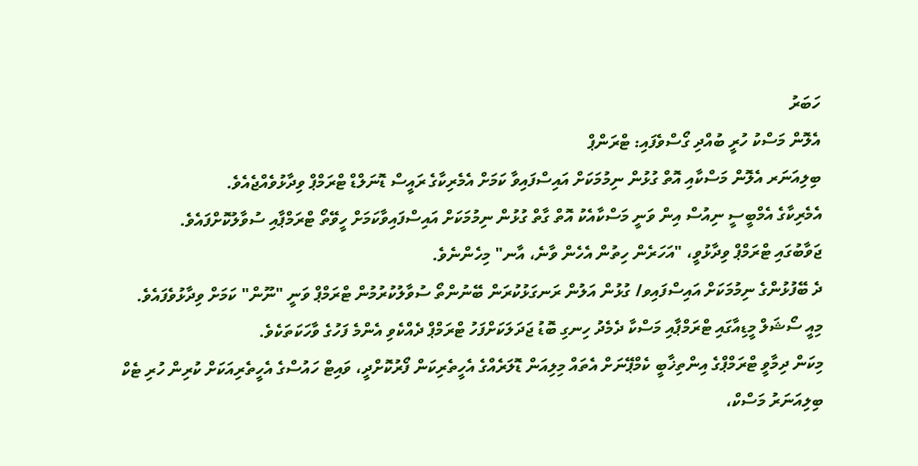ހަބަރު
އެލޮން މަސްކު ހުރީ ބުއްދި ގޯސްވެފައި: ޓްރަންޕް
ބިލިއަނަރ އެލޮން މަސްކާއި އޮތް ގުޅުން ނިމުމަކަށް އައިސްފައިވާ ކަމަށް އެމެރިކާގެ ރައީސް ޑޮނަލްޑް ޓްރަމްޕް ވިދާޅުވެއްޖެއެވެ.
އެމެރިކާގެ އެމްބީސީ ނިއުސް އިން ވަނީ މަސްކާއެކު އޮތް ގާތް ގުޅުން ނިމުމަކަށް އައިސްފައިވާކަމަށް ހީވޭތޯ ޓްރަމްޕާއި ސުވާލުކޮށްފައެވެ.
ޖަވާބުގައި ޓްރަމްޕް ވިދާޅުވީ، "އަހަރެން ހިތުން އެހެން ވާނެ، އާނ" މިހެންނެވެ.
ދެ ބޭފުޅުންގެ ނިމުމަކަށް އައިސްފައިވ/ ގުޅުން އަލުން ރަނގަޅުކުރަން ބޭނުންތޯ ސުވާލުކުރުމުން ޓްރަމްޕް ވަނީ "ނޫން" ކަމަށް ވިދާޅުވެފައެވެ.
މިއީ ސޯޝަލް މީޑިއާގައި ޓްރަމްޕާއި މަސްކާ ދެމެދު ހިނގި ބޮޑު ޖަދަލަކަށްފަހު ޓްރަމްޕް ދެއްކެވި އެންމެ ފަހުގެ ވާހަކަތަކެވެ.
މިކަން ދިމާވީ ޓްރަމްޕްގެ އިންތިޚާބީ ކެމްޕޭނަށް އެތައް މިލިއަން ޑޮލަރެއްގެ އެހީތެރިކަން ފޯރުކޮށްދީ، ވައިޓް ހައުސްގެ އެހީތެރިއަކަށް ކުރިން ހުރި ޓެކް ބިލިއަނަރު މަސްކް،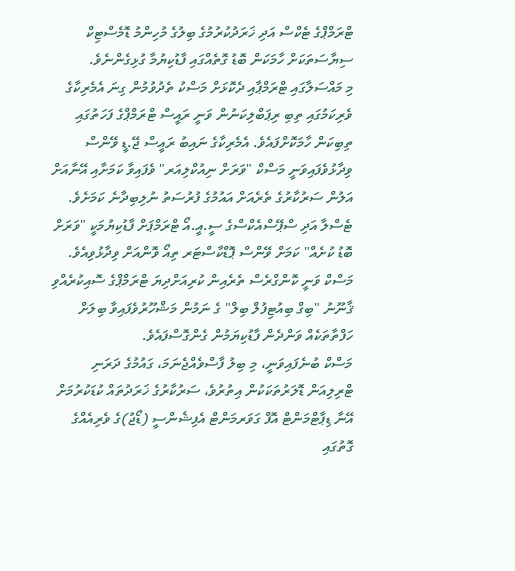ޓްރަމްޕްގެ ޓެކްސް އަދި ޚަރަދުކުރުމުގެ ބިލުގެ މުހިންމު ޑޮމެސްޓިކް ސިޔާސަތަކަށް ހާމަކަން ބޮޑު ގޮތެއްގައި ފާޑުކިޔުމާ ގުޅިގެންނެވެ.
މި މައްސަލާގައި ޓްރަމްޕާއި ދެކޮޅަށް މަސްކު ތެދުވުމުން ގިނަ އެމެރިކާގެ ވެރިކަމުގައި ތިބި ރިޕަބްލިކަނުން ވަނީ ރައީސް ޓްރަމްޕްގެ ފަހަތުގައި ތިބިކަން ހާމަކޮށްފައެވެ. އެމެރިކާގެ ނައިބު ރައީސް ޖޭ.ޑީ ވޭންސް ވިދާޅުވެފައިވަނީ މަސްކް "ވަރަށް ނިއުކްލިއަރ" ވެފައިވާ ކަމަށާއި އޭނާއަށް އަލުން ސަރުކާރުގެ ތެރެއަށް އައުމުގެ ފުރުސަތު ނުލިބިދާނެ ކަމަށެވެ.
ޓެސްލާ އަދި ސްޕޭސްއެކްސްގެ ސީ.އީ.އޯ ޓްރަމްޕަށް ފާޑުކިޔުމަކީ "ވަރަށް ބޮޑު ކުށެއް" ކަމަށް ވޭންސް ޕޮޑްކާސްޓަރ ތިއޯ ވޮންއަށް ވިދާޅުވިއެވެ.
މަސްކް ވަނީ ކޮންގްރެސް ތެރެއިން ކުރިއަށްދިޔަ ޓްރަމްޕްގެ ސޮއިކުރެއްވި ޤާނޫނު "ބިގް ބިއުޓިފުލް ބިލް" ގެ ނަމުން މަޝްހޫރުވެފައިވާ ބިލަށް ހަފްތާތަކެއް ވަންދެން ފާޑުކިޔަމުން ގެންގޮސްފައެވެ.
މަސްކް ބުނެފައިވަނީ، މި ބިލު ފާސްވެއްޖެނަމަ، ގައުމުގެ ދަރަނި ޓްރިލިއަން ޑޮލަރުތަކަކުން އިތުރުވެ، ސަރުކާރުގެ ޚަރަދުތައް ކުޑަކުރުމަށް އޭނާ ޑިޕާޓްމަންޓް އޮފް ގަވަރމަންޓް އެފިޝެންސީ (ޑޯޖު)ގެ ވެރިއެއްގެ ގޮތުގައި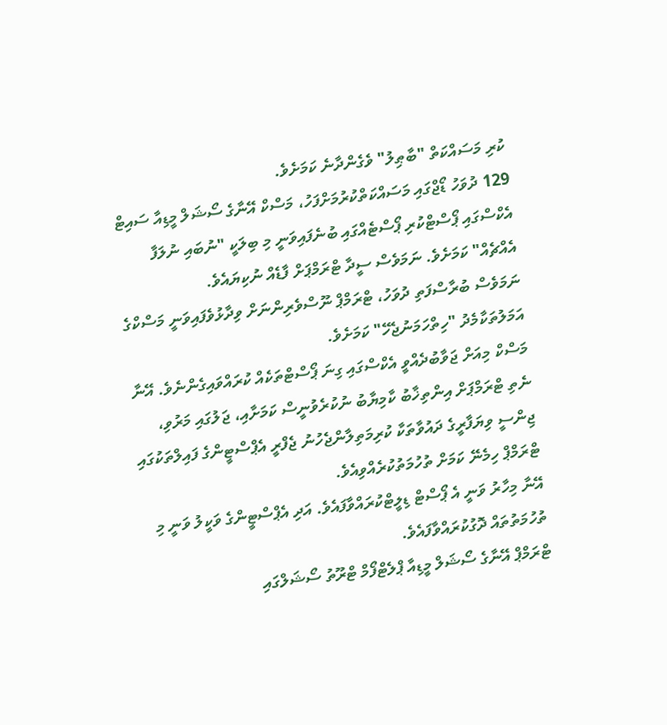ކުރި މަސައްކަތް "ބާޠިލު" ވެގެންދާނެ ކަމަށެވެ.
129 ދުވަހު ޑޯޖްގައި މަސައްކަތްކުރުމަށްފަހު، މަސްކް އޭނާގެ ސޯޝަލް މީޑިއާ ސައިޓް އެކްސްގައި ޕޯސްޓްކުރި ޕޯސްޓެއްގައި ބުނެފައިވަނީ މި ބިލަކީ "ނުބައި ނުލަފާ އެއްޗެއް" ކަމަށެވެ. ނަމަވެސް ސީދާ ޓްރަމްޕަށް ފާޑެއް ނުކިޔައެވެ.
ނަމަވެސް ބުރާސްފަތި ދުވަހު، ޓްރަމްޕް ނޫސްވެރިންނަށް ވިދާޅުވެފައިވަނީ މަސްކްގެ އަމަލުތަކާމެދު "ހިތްހަމަނުޖެހޭ" ކަމަށެވެ.
މަސްކް މިއަށް ޖަވާބުދެއްވީ އެކްސްގައި ގިނަ ޕޯސްޓްތަކެއް ކުރައްވައިގެންނެވެ. އޭނާ ނެތި ޓްރަމްޕަށް އިންތިޚާބު ކާމިޔާބު ނުކުރެވުނީސް ކަމަށާއި، ޖަލުގައި މަރުވި، ޖިންސީ ވިޔަފާރީގެ ދައުވާތަކާ ކުރިމަތިލާންޖެހުނު ޖެފްރީ އެޕްސްޓީންގެ ފައިލްތަކުގައި ޓްރަމްޕް ހިމެނޭ ކަމަށް ތުހުމަތުކުރެއްވިއެވެ.
އޭނާ މިހާރު ވަނީ އެ ޕޯސްޓް ޑިލީޓްކުރައްވާފައެވެ. އަދި އެޕްސްޓީންގެ ވަކީލު ވަނީ މި ތުހުމަތުތައް ދޮގުކުރައްވާފައެވެ.
ޓްރަމްޕް އޭނާގެ ސޯޝަލް މީޑިއާ ޕްލެޓްފޯމް ޓްރޫތު ސޯޝަލްގައި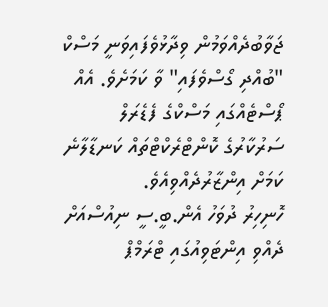ޖަވާބުދެއްވަމުން ވިދާޅުވެފައިވަނީ މަސްކް "ބުއްދި ގޯސްވެފައި" ވާ ކަމަށެވެ. އެއް ޕޯސްޓެއްގައި މަސްކްގެ ފެޑެރަލް ސަރުކާރުގެ ކޮންޓްރެކްޓްތައް ކަނޑާލާނެ ކަމަށް އިންޒާރުދެއްވިއެވެ.
ހޮނިހިރު ދުވަހު އެން.ބީ.ސީ ނިއުސްއަށް ދެއްވި އިންޓަވިއުގައި ޓްރަމްޕް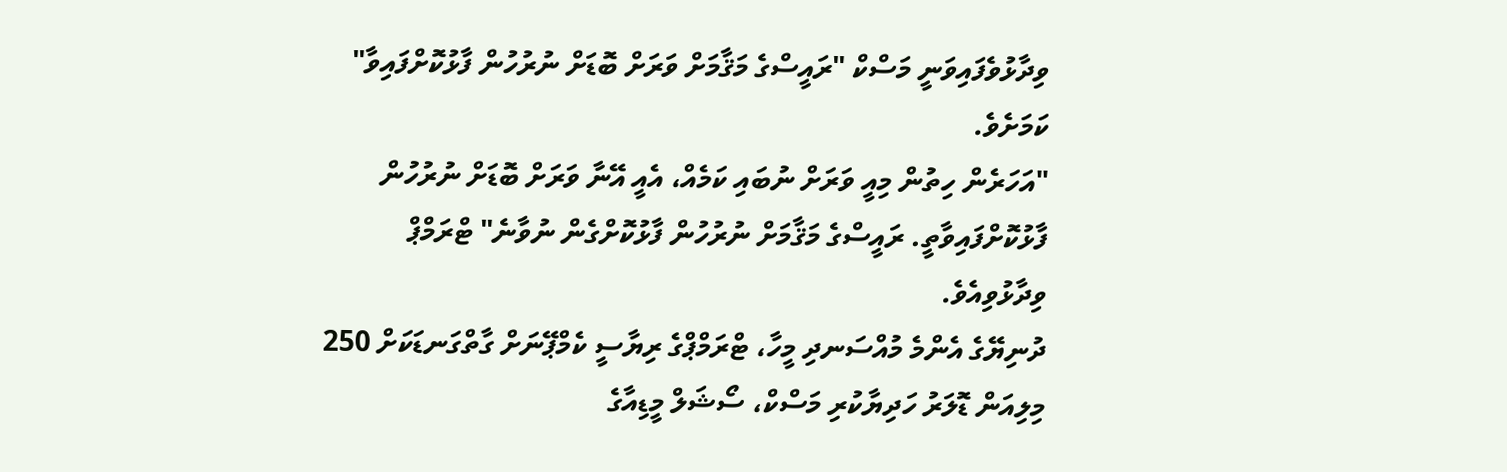ވިދާޅުވެފައިވަނީ މަސްކް "ރައީސްގެ މަޤާމަށް ވަރަށް ބޮޑަށް ނުރުހުން ފާޅުކޮށްފައިވާ" ކަމަށެވެ.
"އަހަރެން ހިތުން މިއީ ވަރަށް ނުބައި ކަމެއް، އެއީ އޭނާ ވަރަށް ބޮޑަށް ނުރުހުން ފާޅުކޮށްފައިވާތީ. ރައީސްގެ މަޤާމަށް ނުރުހުން ފާޅުކޮށްގެން ނުވާނެ" ޓްރަމްޕް ވިދާޅުވިއެވެ.
ދުނިޔޭގެ އެންމެ މުއްސަނދި މީހާ، ޓްރަމްޕްގެ ރިޔާސީ ކެމްޕޭނަށް ގާތްގަނޑަކަށް 250 މިލިއަން ޑޮލަރު ހަދިޔާކުރި މަސްކް، ސޯޝަލް މީޑިއާގެ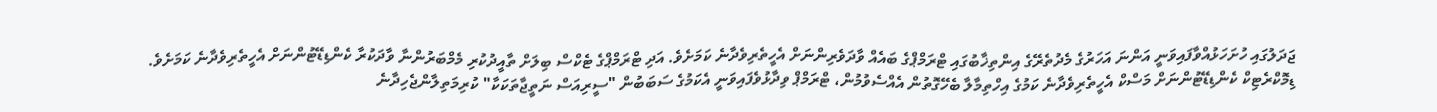ޖަދަލުގައި ހުށަހަޅުއްވާފައިވަނީ އަންނަ އަހަރުގެ މެދުތެރޭގެ އިންތިޚާބުގައި ޓްރަމްޕްގެ ބައެއް ވާދަވެރިންނަށް އެހީތެރިވެދާނެ ކަމަށެވެ. އަދި ޓްރަމްޕްގެ ޓެކްސް ބިލަށް ތާއީދުކުރި މެމްބަރުންނާ ވާދަކުރާ ކެންޑިޑޭޓުންނަށް އެހީތެރިވެދާނެ ކަމަށެވެ.
ޑިމޮކްރެޓިކް ކެންޑިޑޭޓުންނަށް މަސްކް އެހީތެރިވެދާނެ ކަމުގެ އިހްތިމާލާ ބެހޭގޮތުން އެއްސެވުމުން، ޓްރަމްޕް ވިދާޅުވެފައިވަނީ އެކަމުގެ ސަބަބުން "ސީރިއަސް ނަތީޖާތަކަކާ" ކުރިމަތިލާންޖެހިދާނެ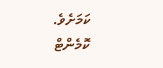ކަމަށެވެ.
ކޮމެންޓް